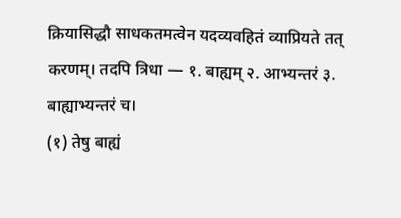क्रियासिद्धौ साधकतमत्वेन यदव्यवहितं व्याप्रियते तत् करणम्। तदपि त्रिधा — १. बाह्यम् २. आभ्यन्तरं ३. बाह्याभ्यन्तरं च।
(१) तेषु बाह्यं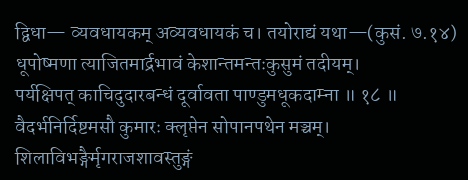द्विधा— व्यवधायकम् अव्यवधायकं च। तयोराद्यं यथा—(कुसं. ७.१४)
धूपोष्मणा त्याजितमार्द्रभावं केशान्तमन्तःकुसुमं तदीयम्।
पर्यक्षिपत् काचिदुदारबन्धं दूर्वावता पाण्डुमधूकदाम्ना ॥ १८ ॥
वैदर्भनिर्दिष्टमसौ कुमारः क्लृप्तेन सोपानपथेन मञ्चम्।
शिलाविभङ्गैर्मृगराजशावस्तुङ्गं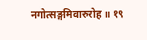नगोत्सङ्गमिवारुरोह ॥ १९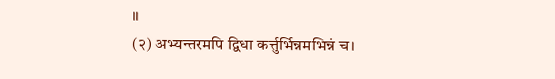॥
(२) अभ्यन्तरमपि द्विधा कर्त्तुर्भिन्नमभिन्नं च।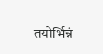तयोर्भिन्नं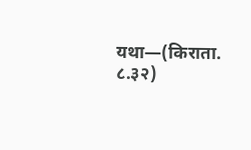यथा—(किराता. ८.३२)